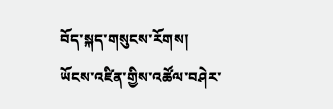བོད་སྐད་གསུངས་རོགས།
ཡོངས་འཛིན་གྱིས་འཚོལ་བཤེར་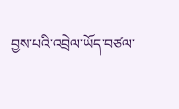བྱས་པའི་འབྲེལ་ཡོད་བཙལ་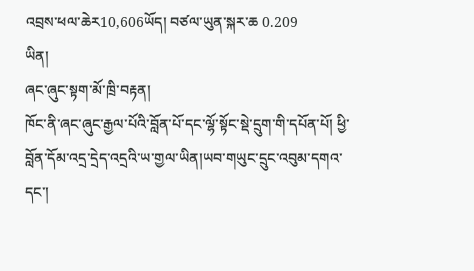འབྲས་ཕལ་ཆེར10,606ཡོད། བཙལ་ཡུན་སྐར་ཆ 0.209
ཡིན།
ཞང་ཞུང་སྟག་མོ་ཁྲི་བརྟན།
ཁོང་ནི་ཞང་ཞུང་རྒྱལ་པོའི་བློན་པོ་དང་ལྷོ་སྟོང་སྡེ་དྲུག་གི་དཔོན་པོ། ཕྱི་བློན་དོམ་འདྲ་དྲེད་འདྲའི་ཡ་གྱལ་ཡིན།ཡབ་གཡུང་དྲུང་འབུམ་དགའ་དང་།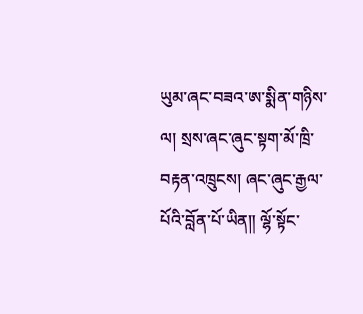ཡུམ་ཞང་བཟའ་ཨ་སྨིན་གཉིས་ལ། སྲས་ཞང་ཞུང་སྟག་མོ་ཁྲི་བརྟན་འཁྲུངས། ཞང་ཞུང་རྒྱལ་པོའི་བློན་པོ་ཡིན༎ ལྷོ་སྟོང་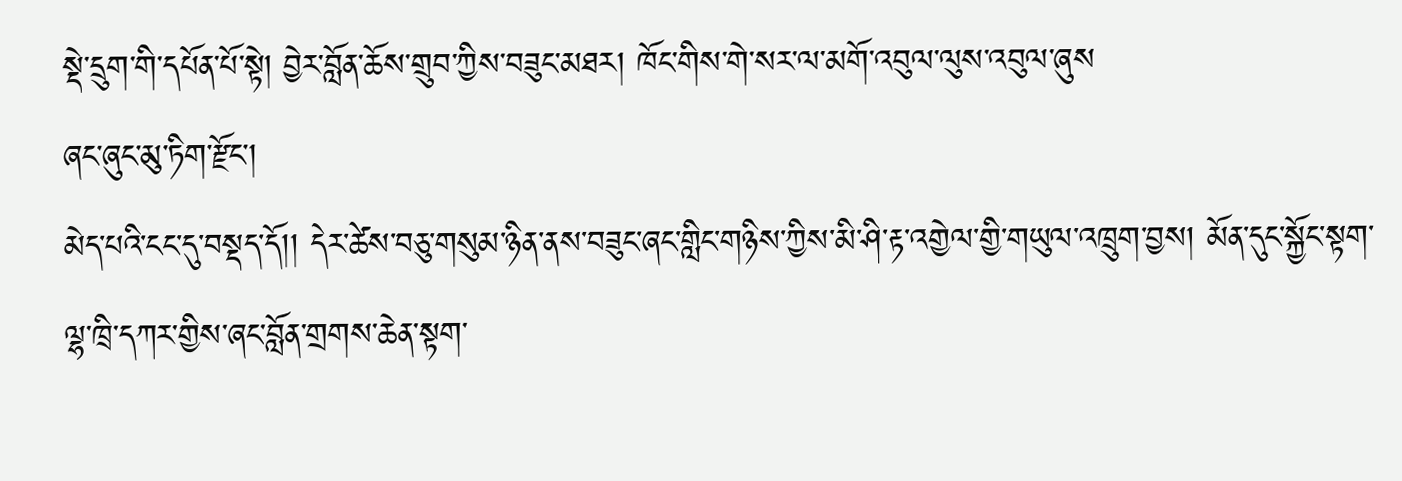སྡེ་དྲུག་གི་དཔོན་པོ་སྟེ། བྱེར་བློན་ཆོས་གྲུབ་ཀྱིས་བཟུང་མཐར། ཁོང་གིས་གེ་སར་ལ་མགོ་འབུལ་ལུས་འབུལ་ཞུས
ཞང་ཞུང་མུ་ཏིག་རྫོང་།
མེད་པའི་ངང་དུ་བསྡད་དོ།། དེར་ཚེས་བཅུ་གསུམ་ཉིན་ནས་བཟུང་ཞང་གླིང་གཉིས་ཀྱིས་མི་ཤི་རྟ་འགྱེལ་གྱི་གཡུལ་འཁྲུག་བྱས། མོན་དུང་སྐྱོང་སྟག་ལྷ་ཁྲི་དཀར་གྱིས་ཞང་བློན་གྲགས་ཆེན་སྟག་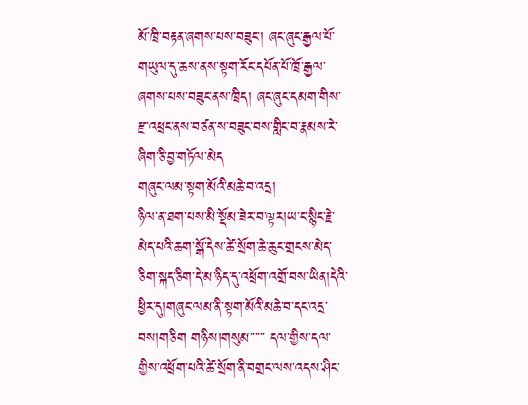མོ་ཁྲི་བརྟན་ཞགས་པས་བཟུང་། ཞང་ཞུང་རྒྱལ་པོ་གཡུལ་དུ་ཆས་ནས་སྟག་རོང་དཔོན་པོ་ཁྲོ་རྒྱལ་ཞགས་པས་བཟུང་ནས་ཁྲིད། ཞང་ཞུང་དམག་གིས་རྫ་འཕྲང་ནས་བཙན་ས་བཟུང་བས་གླིང་བ་རྣམས་རེ་ཞིག་ཅི་བྱ་གཏོལ་མེད
གཞུང་ལམ་སྟག་མོའི་མཆེ་བ་འདྲ།
ཉིལ་ན་ཐག་པས་མི་སྡོམ་ཟེར་བ་ལྟར།ཡ་ང་སྙིང་རྗེ་མེད་པའི་ཆག་སྒོ་དེས་ཚེ་སྲོག་ཆེ་ཆུང་གྲངས་མེད་ཅིག་སྐད་ཅིག་དེ་མ་ཉིད་དུ་འཕྲོག་འགྲོ་བས་ཡིན།དེའི་ཕྱིར་དུ།གཞུང་ལམ་ནི་སྟག་མོའི་མཆེ་བ་དང་འདྲ་བས།གཅིག གཉིས།གསུམ་་་་་་ དལ་གྱིས་དལ་གྱིས་འཕྲོག་པའི་ཚེ་སྲོག་ནི་བགྲང་ལས་འདས་ཤིང་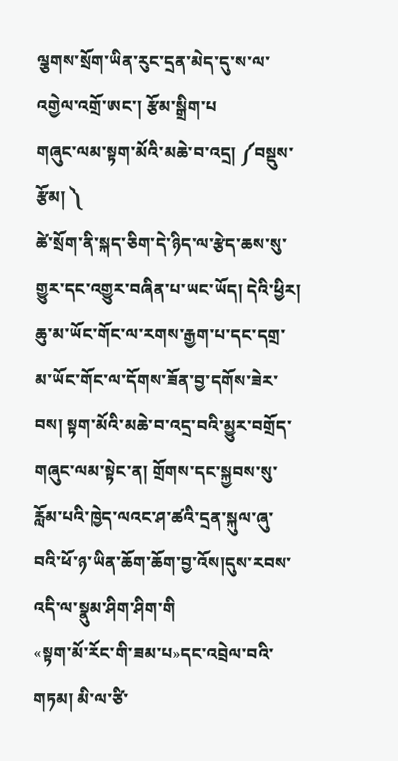ལྕགས་སྲོག་ཡིན་རུང་དྲན་མེད་དུ་ས་ལ་འགྱེལ་འགྲོ་ཨང་། རྩོམ་སྒྲིག་པ
གཞུང་ལམ་སྟག་མོའི་མཆེ་བ་འདྲ། ༼བསྡུས་རྩོམ། ༽
ཚེ་སྲོག་ནི་སྐད་ཅིག་དེ་ཉིད་ལ་རྩེད་ཆས་སུ་གྱུར་དང་འགྱུར་བཞིན་པ་ཡང་ཡོད། དེའི་ཕྱིར། ཆུ་མ་ཡོང་གོང་ལ་རགས་རྒྱག་པ་དང་དགྲ་མ་ཡོང་གོང་ལ་དོགས་ཟོན་བྱ་དགོས་ཟེར་བས། སྟག་མོའི་མཆེ་བ་འདྲ་བའི་མྱུར་བགྲོད་གཞུང་ལམ་སྟེང་ན། གྲོགས་དང་སྐྱབས་སུ་རློམ་པའི་ཁྱེད་ལའང་ཤ་ཚའི་དྲན་སྐུལ་ཞུ་བའི་ཕོ་ཉ་ཡིན་ཆོག་ཆོག་བྱ་འོས།དུས་རབས་འདི་ལ་སྣུམ་ཤིག་ཤིག་གི
«སྟག་མོ་རོང་གི་ཟམ་པ»དང་འབྲེལ་བའི་གཏམ། མི་ལ་ཙི་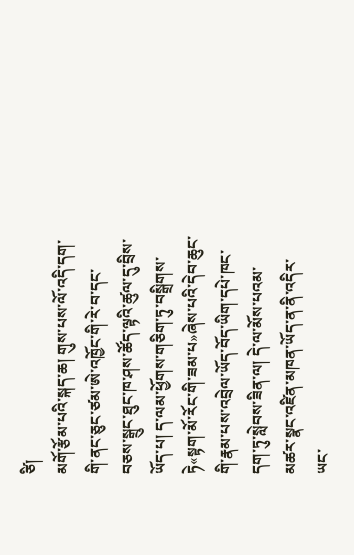ཙི།
མགོ་རྩོམ་པའི་སྐད་ཆ། གུས་པས་ལོ་འདི་དག་གི་ནང་ཅུང་ཙམ་ཨེ་འཁྱོང་གི་རེ་བ་དང་བཅས་སྒྲུང་ཐུང་ཁ་ཤས་ཚོད་ལྟའི་ཚུལ་དུ་བྲིས་ཡོད་པ། ད་ལམ་ཕྱོགས་གཅིག་ཏུ་བསྒྲིགས་ཏེ«སྟག་མོ་རོང་གི་ཟམ་པ»ཞེས་པའི་དེབ་ཆུང་གི་རྣམ་པས་འབྲེལ་ཡོད་བོད་ཡིག་དཔེ་ཁང་དག་ཏུ་སླེབས་ཟིན་ལ། དེ་ལ་མོས་པའམ་མཚར་སྣང་འཛིན་མཁན་ཡོད་ན་ནི་འདིར་ཡང་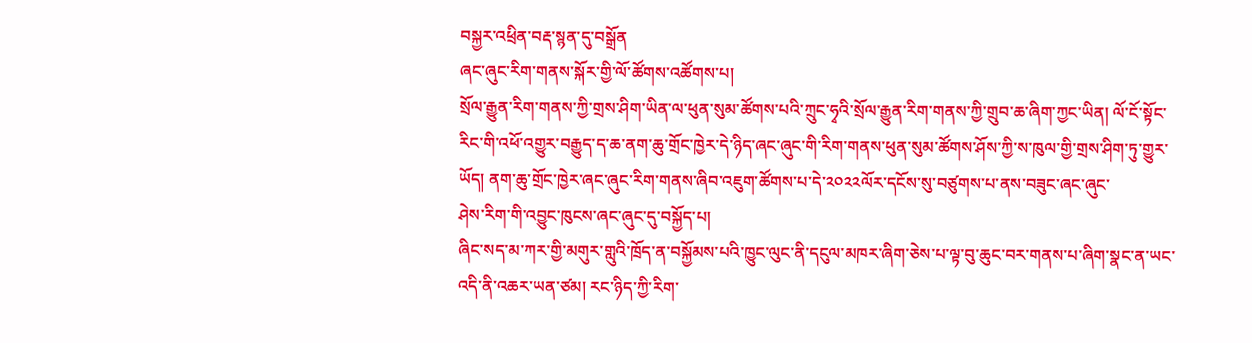བསྐྱར་འཕྲིན་བརྡ་སྙན་དུ་བསྒྲོན
ཞང་ཞུང་རིག་གནས་སྐོར་གྱི་ལོ་ཚོགས་འཚོགས་པ།
སྲོལ་རྒྱུན་རིག་གནས་ཀྱི་གྲས་ཤིག་ཡིན་ལ་ཕུན་སུམ་ཚོགས་པའི་ཀྲུང་ཧྭའི་སྲོལ་རྒྱུན་རིག་གནས་ཀྱི་གྲུབ་ཆ་ཞིག་ཀྱང་ཡིན། ལོ་ངོ་སྟོང་རིང་གི་འཕོ་འགྱུར་བརྒྱུད་ད་ཆ་ནག་ཆུ་གྲོང་ཁྱེར་དེ་ཉིད་ཞང་ཞུང་གི་རིག་གནས་ཕུན་སུམ་ཚོགས་ཤོས་ཀྱི་ས་ཁུལ་གྱི་གྲས་ཤིག་ཏུ་གྱུར་ཡོད། ནག་ཆུ་གྲོང་ཁྱེར་ཞང་ཞུང་རིག་གནས་ཞིབ་འཇུག་ཚོགས་པ་དེ་༢༠༢༢ལོར་དངོས་སུ་བཙུགས་པ་ནས་བཟུང་ཞང་ཞུང་
ཤེས་རིག་གི་འབྱུང་ཁུངས་ཞང་ཞུང་དུ་བསྐྱོད་པ།
ཞིང་སད་མ་ཀར་གྱི་མགུར་གླུའི་ཁྲོད་ན་བསྐྱོམས་པའི་ཁྱུང་ལུང་ནི་དངུལ་མཁར་ཞིག་ཅེས་པ་ལྟ་བུ་ཆུང་བར་གནས་པ་ཞིག་སྣང་ན་ཡང་འདི་ནི་འཆར་ཡན་ཙམ། རང་ཉིད་ཀྱི་རིག་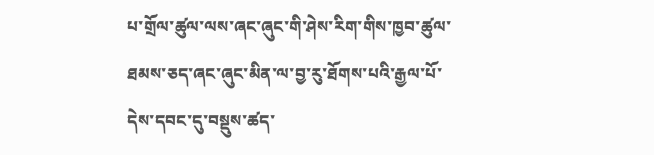པ་གྲོལ་ཚུལ་ལས་ཞང་ཞུང་གི་ཤེས་རིག་གིས་ཁྱབ་ཚུལ་ཐམས་ཅད་ཞང་ཞུང་མིན་ལ་བྱ་རུ་ཐོགས་པའི་རྒྱལ་པོ་དེས་དབང་དུ་བསྡུས་ཚད་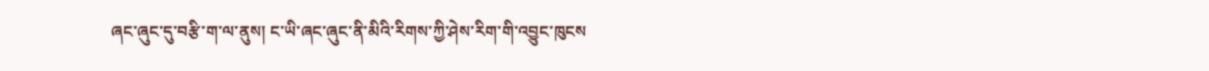ཞང་ཞུང་དུ་བརྩི་ག་ལ་ནུས། ང་ཡི་ཞང་ཞུང་ནི་མིའི་རིགས་ཀྱི་ཤེས་རིག་གི་འབྱུང་ཁུངས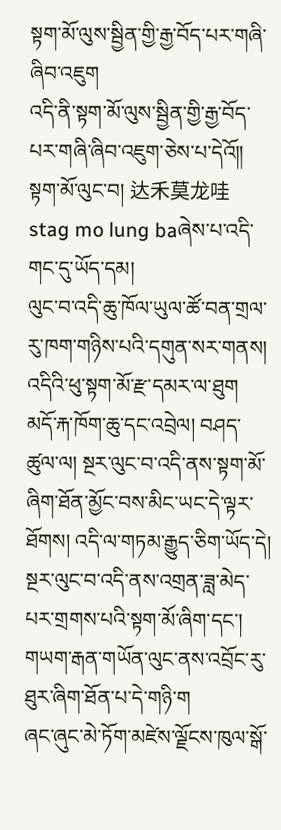སྟག་མོ་ལུས་སྦྱིན་གྱི་རྒྱ་བོད་པར་གཞི་ཞིབ་འཇུག
འདི་ནི་སྟག་མོ་ལུས་སྦྱིན་གྱི་རྒྱ་བོད་པར་གཞི་ཞིབ་འཇུག་ཅེས་པ་དེའོ༎
སྟག་མོ་ལུང་བ། 达禾莫龙哇 stag mo lung baཞེས་པ་འདི་གང་དུ་ཡོད་དམ།
ལུང་བ་འདི་ཆུ་ཁོལ་ཡུལ་ཚོ་བན་གྲལ་རུ་ཁག་གཉིས་པའི་དགུན་སར་གནས། འདིའི་ཕུ་སྟག་མོ་རྫ་དམར་ལ་ཐུག མདོ་རྐ་ཁོག་ཆུ་དང་འབྲེལ། བཤད་ཚུལ་ལ། སྔར་ལུང་བ་འདི་ནས་སྟག་མོ་ཞིག་ཐོན་མྱོང་བས་མིང་ཡང་དེ་ལྟར་ཐོགས། འདི་ལ་གཏམ་རྒྱུད་ཅིག་ཡོད་དེ། སྔར་ལུང་བ་འདི་ནས་འགྲན་ཟླ་མེད་པར་གྲགས་པའི་སྟག་མོ་ཞིག་དང་། གཡག་རྒན་གཡོན་ལུང་ནས་འབྲོང་རུ་ཐུར་ཞིག་ཐོན་པ་དེ་གཉི་ག
ཞང་ཞུང་མེ་ཏོག་མཛེས་ལྗོངས་ཁུལ་སྒོ་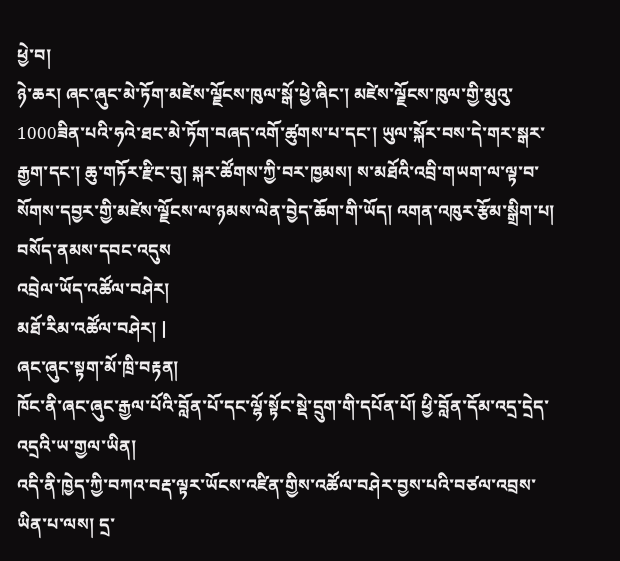ཕྱེ་བ།
ཉེ་ཆར། ཞང་ཞུང་མེ་ཏོག་མཛེས་ལྗོངས་ཁུལ་སྒོ་ཕྱེ་ཞིང་། མཛེས་ལྗོངས་ཁུལ་གྱི་མུའུ་1000ཟིན་པའི་ཧའེ་ཐང་མེ་ཏོག་བཞད་འགོ་ཚུགས་པ་དང་། ཡུལ་སྐོར་བས་དེ་གར་སྒར་རྒྱག་དང་། ཆུ་གཏོར་རྫིང་བུ། སྐར་ཚོགས་ཀྱི་བར་ཁྱམས། ས་མཐོའི་འབྲི་གཡག་ལ་ལྟ་བ་སོགས་དབྱར་གྱི་མཛེས་ལྗོངས་ལ་ཉམས་ལེན་བྱེད་ཆོག་གི་ཡོད། འགན་འཁུར་རྩོམ་སྒྲིག་པ། བསོད་ནམས་དབང་འདུས
འབྲེལ་ཡོད་འཚོལ་བཤེར།
མཐོ་རིམ་འཚོལ་བཤེར། |
ཞང་ཞུང་སྟག་མོ་ཁྲི་བརྟན།
ཁོང་ནི་ཞང་ཞུང་རྒྱལ་པོའི་བློན་པོ་དང་ལྷོ་སྟོང་སྡེ་དྲུག་གི་དཔོན་པོ། ཕྱི་བློན་དོམ་འདྲ་དྲེད་འདྲའི་ཡ་གྱལ་ཡིན།
འདི་ནི་ཁྱེད་ཀྱི་བཀའ་བརྡ་ལྟར་ཡོངས་འཛིན་གྱིས་འཚོལ་བཤེར་བྱས་པའི་བཙལ་འབྲས་ཡིན་པ་ལས། དྲ་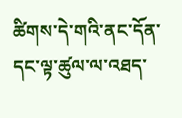ཚིགས་དེ་གའི་ནང་དོན་དང་ལྟ་ཚུལ་ལ་འཐད་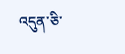འདུན་ཅི་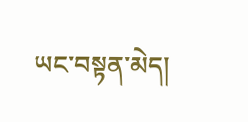ཡང་བསྟན་མེད།